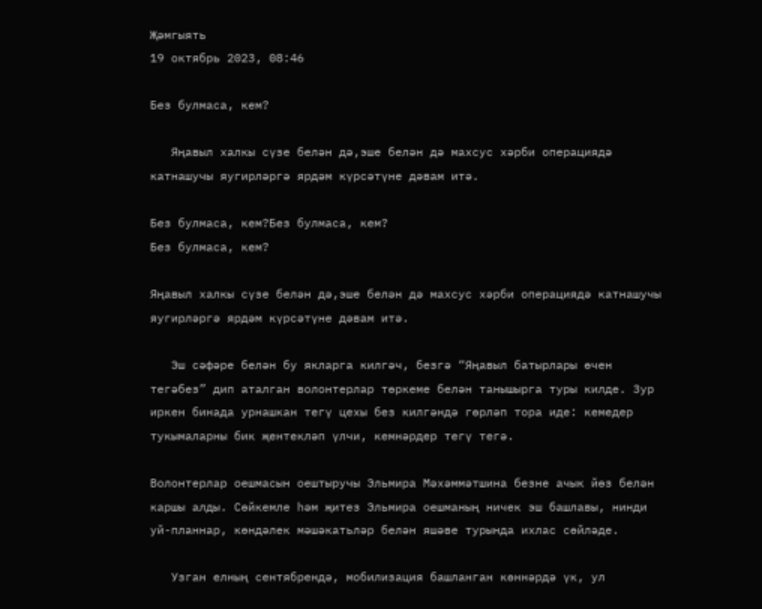Җәмгыять
19 октябрь 2023, 08:46

Без булмаса, кем?

   Яңавыл халкы сүзе белән дә,эше белән дә махсус хәрби операциядә катнашучы яугирләргә ярдәм күрсәтүне дәвам итә.

Без булмаса, кем?Без булмаса, кем?
Без булмаса, кем?

Яңавыл халкы сүзе белән дә,эше белән дә махсус хәрби операциядә катнашучы яугирләргә ярдәм күрсәтүне дәвам итә.

   Эш сәфәре белән бу якларга килгәч, безгә “Яңавыл батырлары өчен тегәбез” дип аталган волонтерлар төркеме белән танышырга туры килде. Зур иркен бинада урнашкан тегү цехы без килгәндә гөрләп тора иде: кемедер тукымаларны бик җентекләп үлчи, кемнәрдер тегү тегә.

Волонтерлар оешмасын оештыручы Эльмира Мәхәммәтшина безне ачык йөз белән каршы алды. Сөйкемле һәм җитез Эльмира оешманың ничек эш башлавы, нинди уй-планнар, көндәлек мәшәкатьләр белән яшәве турында ихлас сөйләде.

   Узган елның сентябрендә, мобилизация башланган көннәрдә үк, ул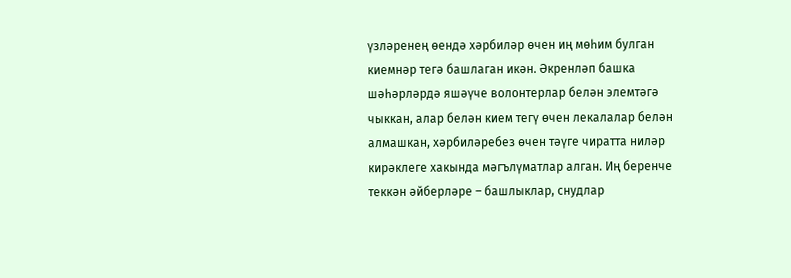үзләренең өендә хәрбиләр өчен иң мөһим булган киемнәр тегә башлаган икән. Әкренләп башка шәһәрләрдә яшәүче волонтерлар белән элемтәгә чыккан, алар белән кием тегү өчен лекалалар белән алмашкан, хәрбиләребез өчен тәүге чиратта ниләр кирәклеге хакында мәгълүматлар алган. Иң беренче теккән әйберләре – башлыклар, снудлар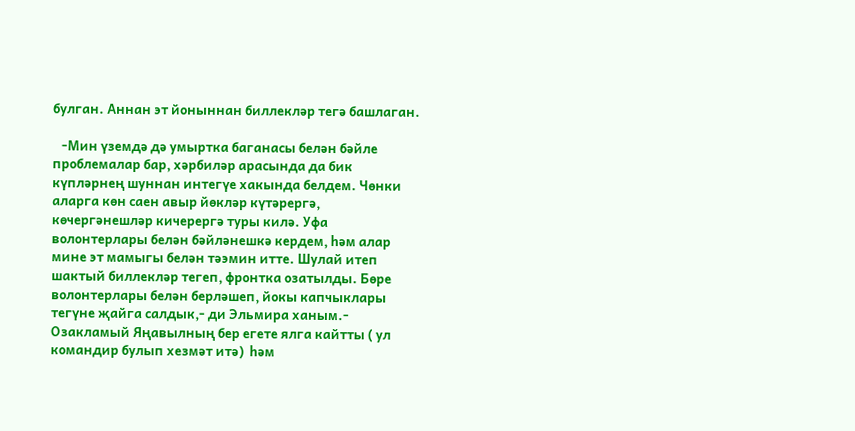булган. Аннан эт йоныннан биллекләр тегә башлаган.

   -Мин үземдә дә умыртка баганасы белән бәйле проблемалар бар, хәрбиләр арасында да бик күпләрнең шуннан интегүе хакында белдем. Чөнки аларга көн саен авыр йөкләр күтәрергә, көчергәнешләр кичерергә туры килә. Уфа волонтерлары белән бәйләнешкә кердем, һәм алар мине эт мамыгы белән тәэмин итте. Шулай итеп шактый биллекләр тегеп, фронтка озатылды. Бөре волонтерлары белән берләшеп, йокы капчыклары тегүне җайга салдык,- ди Эльмира ханым.- Озакламый Яңавылның бер егете ялга кайтты ( ул командир булып хезмәт итә)  һәм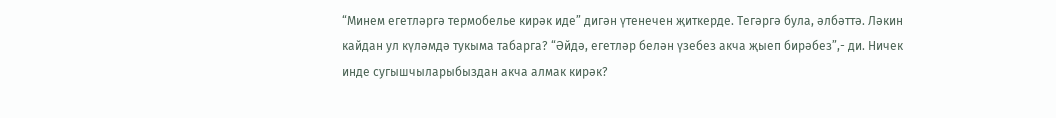“Минем егетләргә термобелье кирәк иде” дигән үтенечен җиткерде. Тегәргә була, әлбәттә. Ләкин кайдан ул күләмдә тукыма табарга? “Әйдә, егетләр белән үзебез акча җыеп бирәбез”,- ди. Ничек инде сугышчыларыбыздан акча алмак кирәк?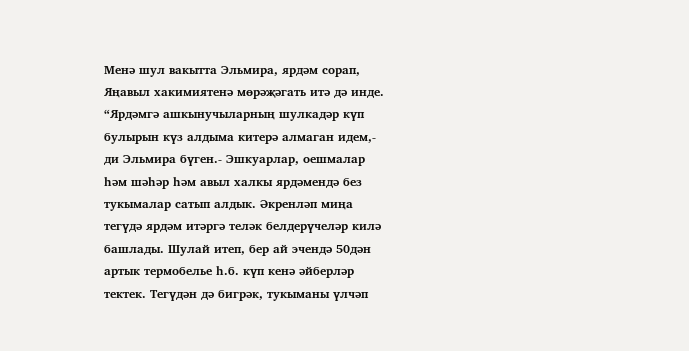Менә шул вакытта Эльмира, ярдәм сорап, Яңавыл хакимиятенә мөрәҗәгать итә дә инде. “Ярдәмгә ашкынучыларның шулкадәр күп булырын күз алдыма китерә алмаган идем,- ди Эльмира бүген.- Эшкуарлар, оешмалар һәм шәһәр һәм авыл халкы ярдәмендә без тукымалар сатып алдык. Әкренләп миңа тегүдә ярдәм итәргә теләк белдерүчеләр килә башлады. Шулай итеп, бер ай эчендә 50дән артык термобелье һ.б. күп кенә әйберләр тектек. Тегүдән дә бигрәк, тукыманы үлчәп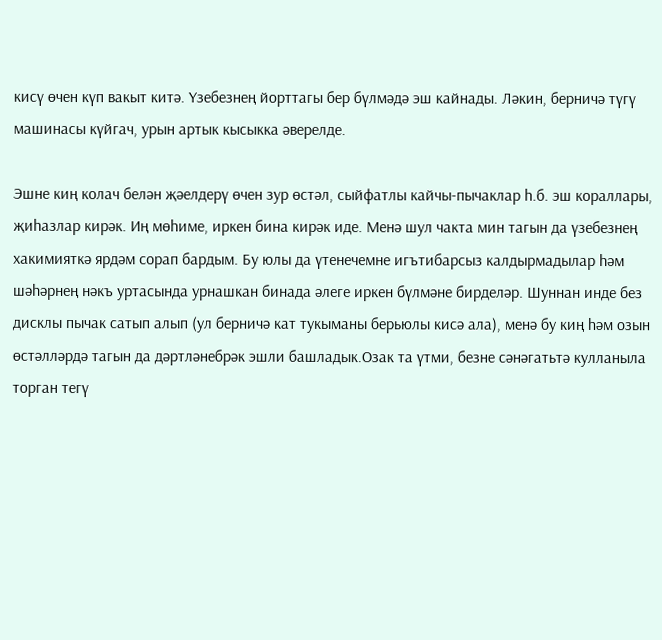кисү өчен күп вакыт китә. Үзебезнең йорттагы бер бүлмәдә эш кайнады. Ләкин, берничә түгү машинасы күйгач, урын артык кысыкка әверелде.

Эшне киң колач белән җәелдерү өчен зур өстәл, сыйфатлы кайчы-пычаклар һ.б. эш кораллары, җиһазлар кирәк. Иң мөһиме, иркен бина кирәк иде. Менә шул чакта мин тагын да үзебезнең хакимияткә ярдәм сорап бардым. Бу юлы да үтенечемне игътибарсыз калдырмадылар һәм шәһәрнең нәкъ уртасында урнашкан бинада әлеге иркен бүлмәне бирделәр. Шуннан инде без дисклы пычак сатып алып (ул берничә кат тукыманы берьюлы кисә ала), менә бу киң һәм озын өстәлләрдә тагын да дәртләнебрәк эшли башладык.Озак та үтми, безне сәнәгатьтә кулланыла торган тегү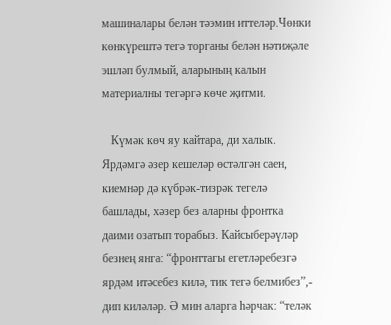машиналары белән тәэмин иттеләр.Чөнки көнкүрештә тегә торганы белән нәтиҗәле эшләп булмый, аларының калын материалны тегәргә көче җитми.

   Күмәк көч яу кайтара, ди халык. Ярдәмгә әзер кешеләр өстәлгән саен, киемнәр дә күбрәк-тизрәк тегелә башлады, хәзер без аларны фронтка даими озатып торабыз. Кайсыберәүләр безнең янга: “фронттагы егетләребезгә ярдәм итәсебез килә, тик тегә белмибез”,- дип киләләр. Ә мин аларга һәрчак: “теләк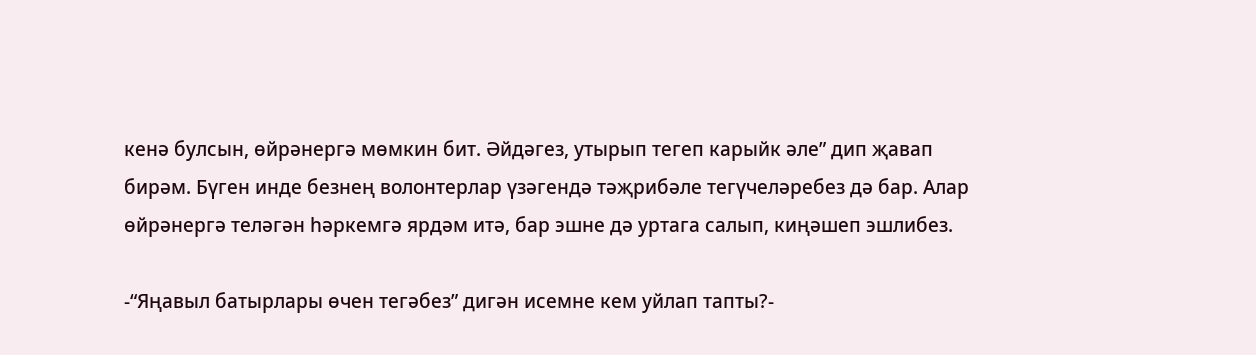кенә булсын, өйрәнергә мөмкин бит. Әйдәгез, утырып тегеп карыйк әле” дип җавап бирәм. Бүген инде безнең волонтерлар үзәгендә тәҗрибәле тегүчеләребез дә бар. Алар өйрәнергә теләгән һәркемгә ярдәм итә, бар эшне дә уртага салып, киңәшеп эшлибез.

-“Яңавыл батырлары өчен тегәбез” дигән исемне кем уйлап тапты?-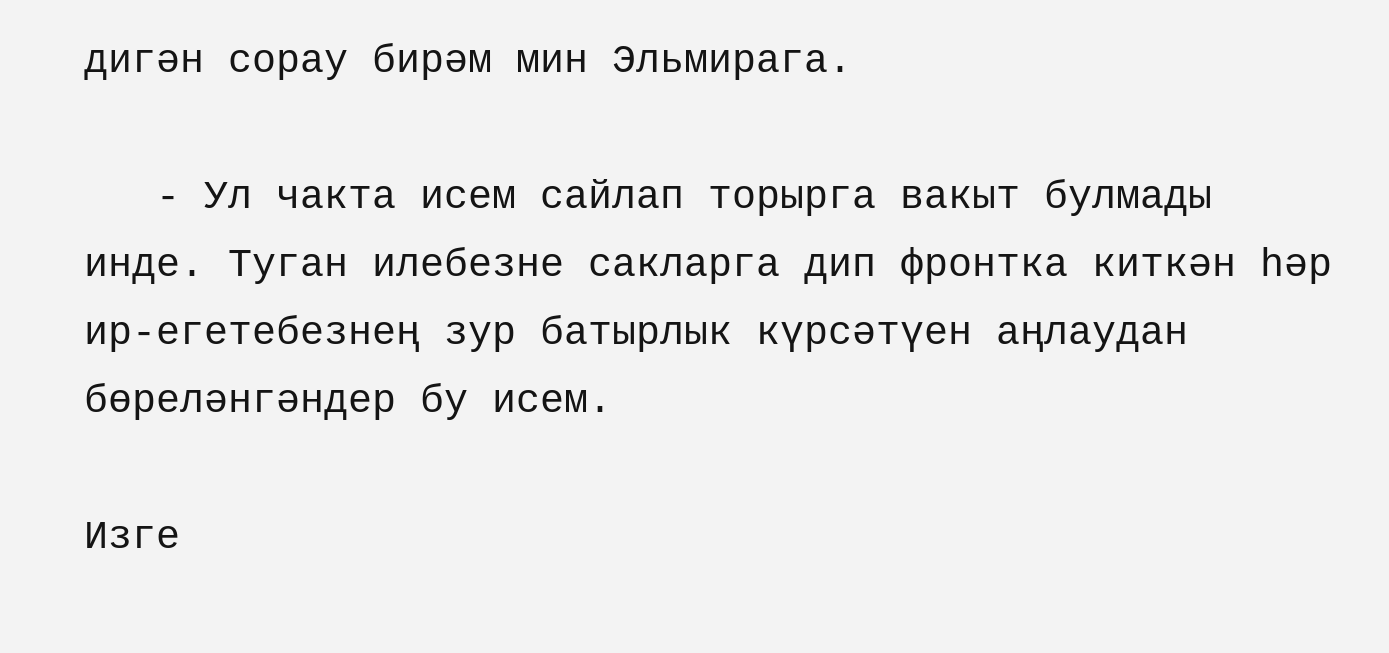дигән сорау бирәм мин Эльмирага.

   - Ул чакта исем сайлап торырга вакыт булмады инде. Туган илебезне сакларга дип фронтка киткән һәр ир-егетебезнең зур батырлык күрсәтүен аңлаудан бөреләнгәндер бу исем.

Изге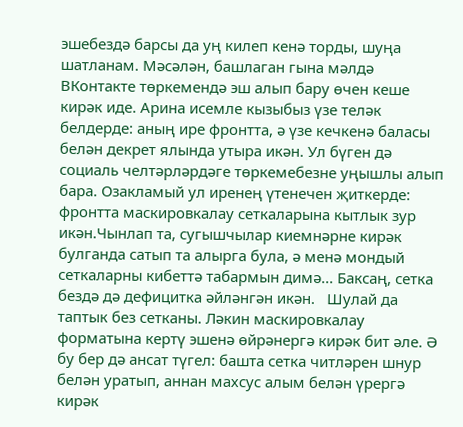эшебездә барсы да уң килеп кенә торды, шуңа шатланам. Мәсәлән, башлаган гына мәлдә ВКонтакте төркемендә эш алып бару өчен кеше кирәк иде. Арина исемле кызыбыз үзе теләк белдерде: аның ире фронтта, ә үзе кечкенә баласы белән декрет ялында утыра икән. Ул бүген дә социаль челтәрләрдәге төркемебезне уңышлы алып бара. Озакламый ул иренең үтенечен җиткерде: фронтта маскировкалау сеткаларына кытлык зур икән.Чынлап та, сугышчылар киемнәрне кирәк булганда сатып та алырга була, ә менә мондый сеткаларны кибеттә табармын димә... Баксаң, сетка бездә дә дефицитка әйләнгән икән.   Шулай да таптык без сетканы. Ләкин маскировкалау форматына кертү эшенә өйрәнергә кирәк бит әле. Ә бу бер дә ансат түгел: башта сетка читләрен шнур белән уратып, аннан махсус алым белән үрергә кирәк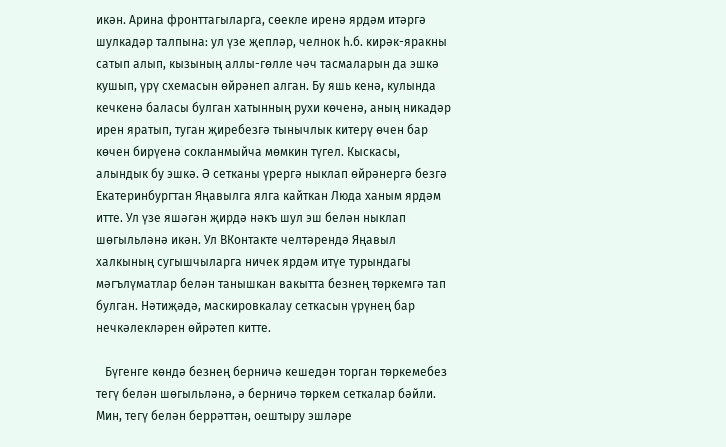икән. Арина фронттагыларга, сөекле иренә ярдәм итәргә шулкадәр талпына: ул үзе җепләр, челнок һ.б. кирәк-яракны сатып алып, кызының аллы-гөлле чәч тасмаларын да эшкә кушып, үрү схемасын өйрәнеп алган. Бу яшь кенә, кулында кечкенә баласы булган хатынның рухи көченә, аның никадәр ирен яратып, туган җиребезгә тынычлык китерү өчен бар көчен бирүенә сокланмыйча мөмкин түгел. Кыскасы, алындык бу эшкә. Ә сетканы үрергә ныклап өйрәнергә безгә Екатеринбургтан Яңавылга ялга кайткан Люда ханым ярдәм итте. Ул үзе яшәгән җирдә нәкъ шул эш белән ныклап шөгыльләнә икән. Ул ВКонтакте челтәрендә Яңавыл халкының сугышчыларга ничек ярдәм итүе турындагы мәгълүматлар белән танышкан вакытта безнең төркемгә тап булган. Нәтиҗәдә, маскировкалау сеткасын үрүнең бар нечкәлекләрен өйрәтеп китте.

   Бүгенге көндә безнең берничә кешедән торган төркемебез тегү белән шөгыльләнә, ә берничә төркем сеткалар бәйли. Мин, тегү белән беррәттән, оештыру эшләре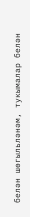белән шөгыльләнәм, тукымалар белән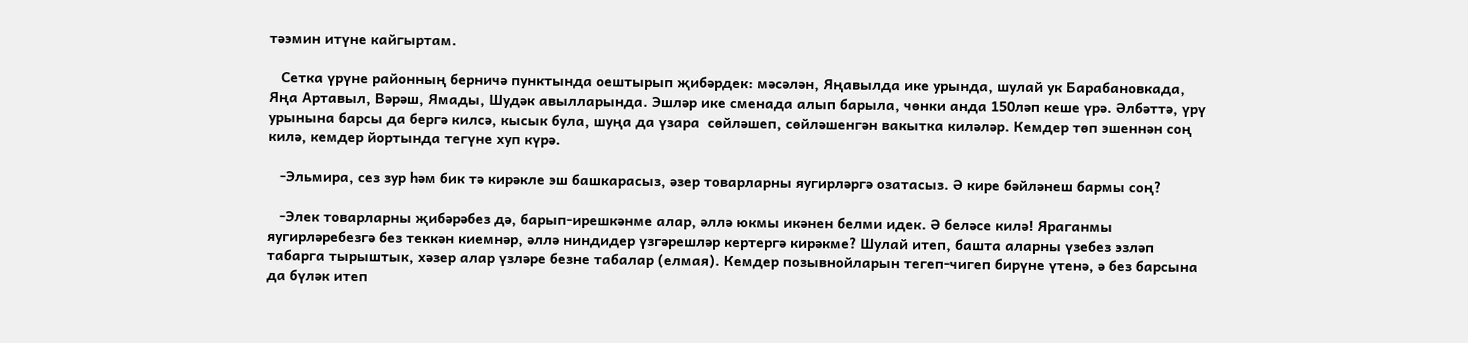тәэмин итүне кайгыртам.

   Сетка үрүне районның берничә пунктында оештырып җибәрдек: мәсәлән, Яңавылда ике урында, шулай ук Барабановкада, Яңа Артавыл, Вәрәш, Ямады, Шудәк авылларында. Эшләр ике сменада алып барыла, чөнки анда 150ләп кеше үрә. Әлбәттә, үрү урынына барсы да бергә килсә, кысык була, шуңа да үзара  сөйләшеп, сөйләшенгән вакытка киләләр. Кемдер төп эшеннән соң килә, кемдер йортында тегүне хуп күрә.

   -Эльмира, сез зур һәм бик тә кирәкле эш башкарасыз, әзер товарларны яугирләргә озатасыз. Ә кире бәйләнеш бармы соң?

   -Элек товарларны җибәрәбез дә, барып-ирешкәнме алар, әллә юкмы икәнен белми идек. Ә беләсе килә! Яраганмы яугирләребезгә без теккән киемнәр, әллә ниндидер үзгәрешләр кертергә кирәкме? Шулай итеп, башта аларны үзебез эзләп табарга тырыштык, хәзер алар үзләре безне табалар (елмая). Кемдер позывнойларын тегеп-чигеп бирүне үтенә, ә без барсына да бүләк итеп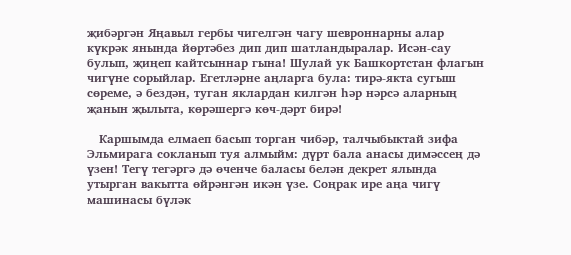җибәргән Яңавыл гербы чигелгән чагу шевроннарны алар күкрәк янында йөртәбез дип дип шатландыралар. Исән-сау булып, җиңеп кайтсыннар гына! Шулай ук Башкортстан флагын чигүне сорыйлар. Егетләрне аңларга була: тирә-якта сугыш сөреме, ә бездән, туган яклардан килгән һәр нәрсә аларның җанын җылыта, көрәшергә көч-дәрт бирә!

   Каршымда елмаеп басып торган чибәр, талчыбыктай зифа Эльмирага сокланып туя алмыйм: дүрт бала анасы димәссең дә үзен! Тегү тегәргә дә өченче баласы белән декрет ялында утырган вакытта өйрәнгән икән үзе. Соңрак ире аңа чигү машинасы бүләк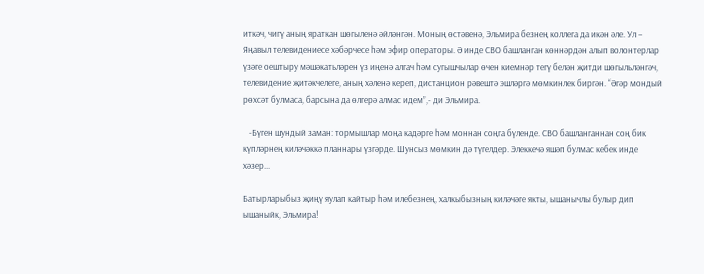иткәч, чигү аның яраткан шөгыленә әйләнгән. Моның өстәвенә, Эльмира безнең коллега да икән әле. Ул – Яңавыл телевидениесе хәбәрчесе һәм эфир операторы. Ә инде СВО башланган көннәрдән алып волонтерлар үзәге оештыру мәшәкатьләрен үз иңенә алгач һәм сугышчылар өчен киемнәр тегү белән җитди шөгыльләнгәч, телевидение җитәкчелеге, аның хәленә кереп, дистанцион рәвештә эшләргә мөмкинлек биргән. “Әгәр мондый рөхсәт булмаса, барсына да өлгерә алмас идем”,- ди Эльмира.

   -Бүген шундый заман: тормышлар моңа кадәрге һәм моннан соңга бүленде. СВО башланганнан соң бик күпләрнең киләчәккә планнары үзгәрде. Шунсыз мөмкин дә түгелдер. Элеккечә яшәп булмас кебек инде хәзер...

Батырларыбыз җиңү яулап кайтыр һәм илебезнең, халкыбызның киләчәге якты, ышанычлы булыр дип ышаныйк, Эльмира!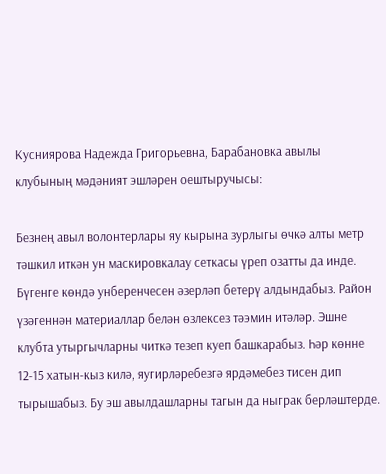Кусниярова Надежда Григорьевна, Барабановка авылы клубының мәдәният эшләрен оештыручысы:

Безнең авыл волонтерлары яу кырына зурлыгы өчкә алты метр тәшкил иткән ун маскировкалау сеткасы үреп озатты да инде. Бүгенге көндә унберенчесен әзерләп бетерү алдындабыз. Район үзәгеннән материаллар белән өзлексез тәэмин итәләр. Эшне клубта утыргычларны читкә тезеп куеп башкарабыз. Һәр көнне 12-15 хатын-кыз килә, яугирләребезгә ярдәмебез тисен дип тырышабыз. Бу эш авылдашларны тагын да ныграк берләштерде.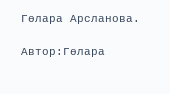Гөлара Арсланова.

Автор:Гөлара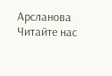Арсланова
Читайте нас